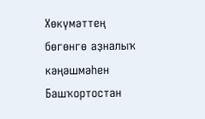Хөкүмәттең бөгөнгө аҙналыҡ кәңәшмәһен Башҡортостан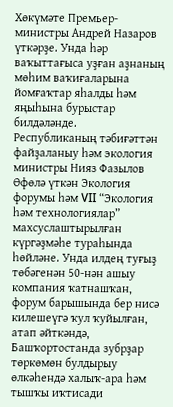Хөкүмәте Премьер-министры Андрей Назаров үткәрҙе. Унда һәр ваҡыттағыса уҙған аҙнаның мөһим ваҡиғаларына йомғаҡтар яһалды һәм яңыһына бурыстар билдәләнде.
Республиканың тәбиғәттән файҙаланыу һәм экология министры Нияз Фазылов Өфөлә үткән Экология форумы һәм VII “Экология һәм технологиялар” махсуслаштырылған күргәҙмәһе тураһында һөйләне. Унда илдең туғыҙ төбәгенән 50-нән ашыу компания ҡатнашҡан, форум барышында бер нисә килешеүгә ҡул ҡуйылған, атап әйткәндә, Башҡортостанда зубрҙар төркөмөн булдырыу өлкәһендә халыҡ-ара һәм тышҡы иҡтисади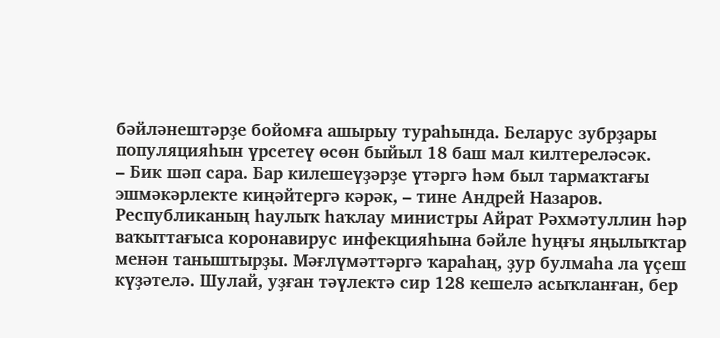бәйләнештәрҙе бойомға ашырыу тураһында. Беларус зубрҙары популяцияһын үрсетеү өсөн быйыл 18 баш мал килтереләсәк.
– Бик шәп сара. Бар килешеүҙәрҙе үтәргә һәм был тармаҡтағы эшмәкәрлекте киңәйтергә кәрәк, – тине Андрей Назаров.
Республиканың һаулыҡ һаҡлау министры Айрат Рәхмәтуллин һәр ваҡыттағыса коронавирус инфекцияһына бәйле һуңғы яңылыҡтар менән таныштырҙы. Мәғлүмәттәргә ҡараһаң, ҙур булмаһа ла үҫеш күҙәтелә. Шулай, уҙған тәүлектә сир 128 кешелә асыҡланған, бер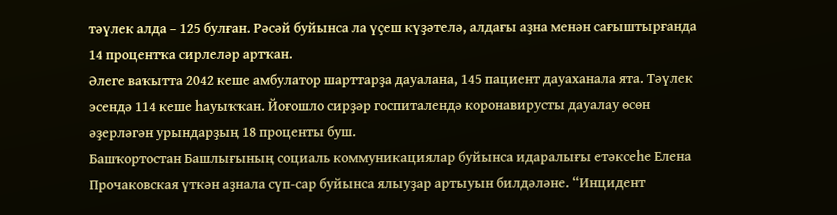тәүлек алда – 125 булған. Рәсәй буйынса ла үҫеш күҙәтелә, алдағы аҙна менән сағыштырғанда 14 процентҡа сирлеләр артҡан.
Әлеге ваҡытта 2042 кеше амбулатор шарттарҙа дауалана, 145 пациент дауаханала ята. Тәүлек эсендә 114 кеше һауыҡҡан. Йоғошло сирҙәр госпиталендә коронавирусты дауалау өсөн әҙерләгән урындарҙың 18 проценты буш.
Башҡортостан Башлығының социаль коммуникациялар буйынса идаралығы етәксеһе Елена Прочаковская үткән аҙнала сүп-сар буйынса ялыуҙар артыуын билдәләне. “Инцидент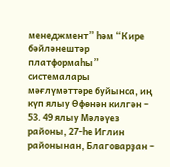менеджмент” һәм “Кире бәйләнештәр платформаһы” системалары мәғлүмәттәре буйынса, иң күп ялыу Өфөнән килгән – 53. 49 ялыу Мәләүез районы, 27-һе Иглин районынан, Благоварҙан –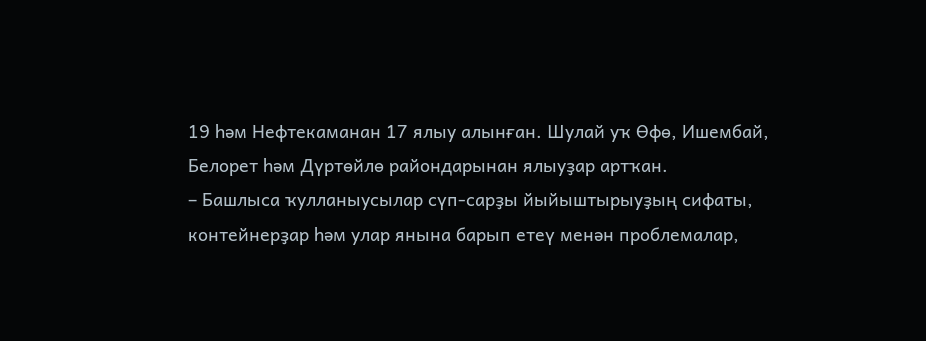19 һәм Нефтекаманан 17 ялыу алынған. Шулай уҡ Өфө, Ишембай, Белорет һәм Дүртөйлө райондарынан ялыуҙар артҡан.
– Башлыса ҡулланыусылар сүп-сарҙы йыйыштырыуҙың сифаты, контейнерҙар һәм улар янына барып етеү менән проблемалар,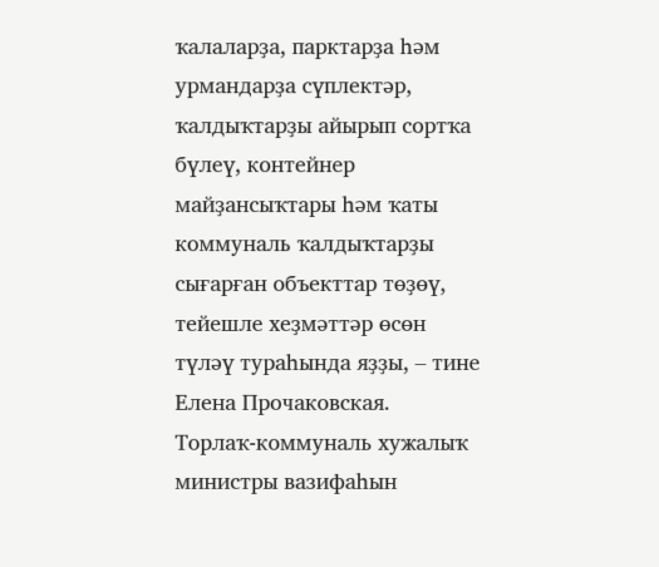ҡалаларҙа, парктарҙа һәм урмандарҙа сүплектәр, ҡалдыҡтарҙы айырып сортҡа бүлеү, контейнер майҙансыҡтары һәм ҡаты коммуналь ҡалдыҡтарҙы сығарған объекттар төҙөү, тейешле хеҙмәттәр өсөн түләү тураһында яҙҙы, – тине Елена Прочаковская.
Торлаҡ-коммуналь хужалыҡ министры вазифаһын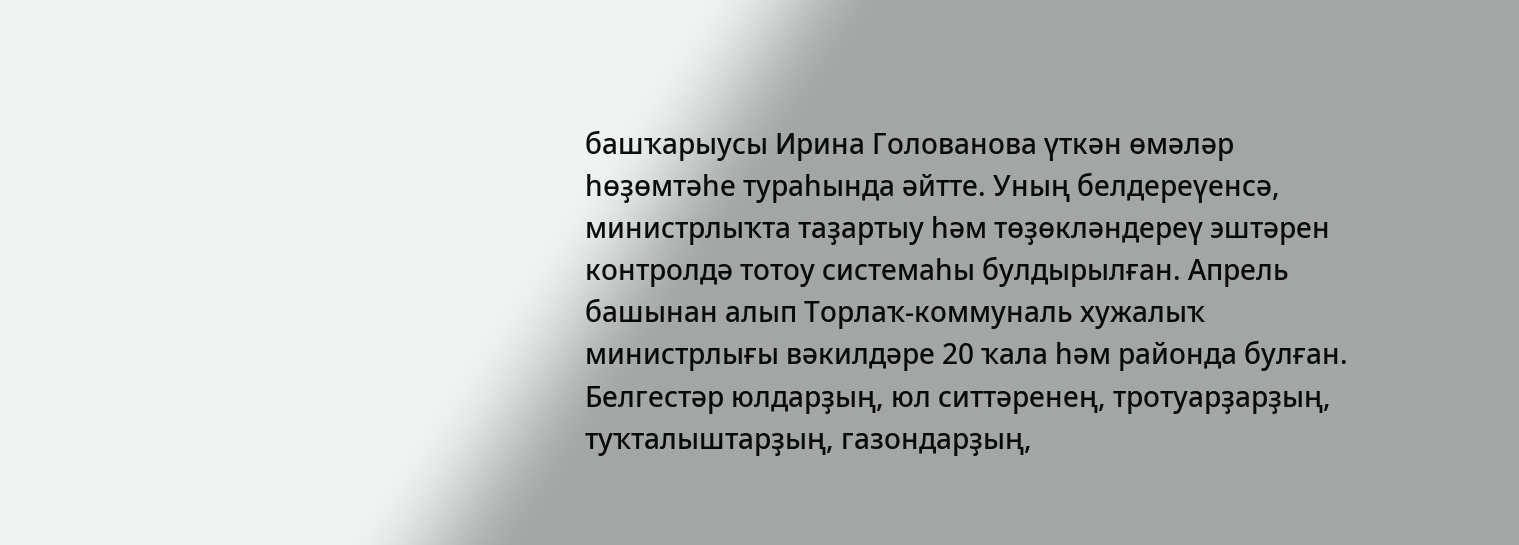башҡарыусы Ирина Голованова үткән өмәләр һөҙөмтәһе тураһында әйтте. Уның белдереүенсә, министрлыҡта таҙартыу һәм төҙөкләндереү эштәрен контролдә тотоу системаһы булдырылған. Апрель башынан алып Торлаҡ-коммуналь хужалыҡ министрлығы вәкилдәре 20 ҡала һәм районда булған. Белгестәр юлдарҙың, юл ситтәренең, тротуарҙарҙың, туҡталыштарҙың, газондарҙың,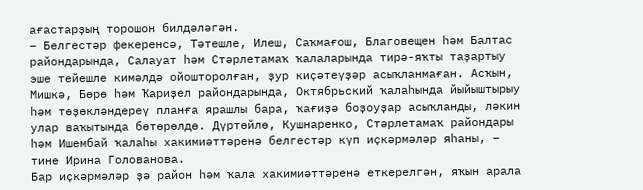ағастарҙың торошон билдәләгән.
– Белгестәр фекеренсә, Тәтешле, Илеш, Саҡмағош, Благовещен һәм Балтас райондарында, Салауат һәм Стәрлетамаҡ ҡалаларында тирә-яҡты таҙартыу эше тейешле кимәлдә ойошторолған, ҙур киҫәтеүҙәр асыҡланмаған. Асҡын, Мишкә, Бөрө һәм Ҡариҙел райондарында, Октябрьский ҡалаһында йыйыштырыу һәм төҙөкләндереү планға ярашлы бара, ҡағиҙә боҙоуҙар асыҡланды, ләкин улар ваҡытында бөтөрөлдө. Дүртөйлө, Кушнаренко, Стәрлетамаҡ райондары һәм Ишембай ҡалаһы хакимиәттәренә белгестәр күп иҫкәрмәләр яһаны, – тине Ирина Голованова.
Бар иҫкәрмәләр ҙә район һәм ҡала хакимиәттәренә еткерелгән, яҡын арала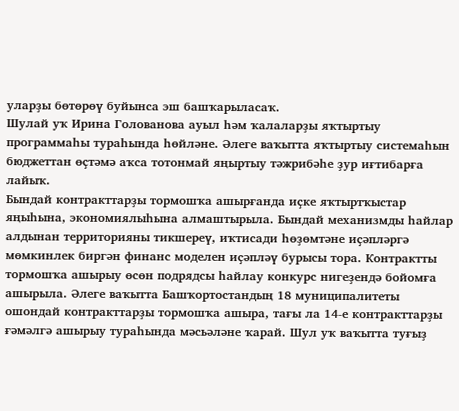уларҙы бөтөрөү буйынса эш башҡарыласаҡ.
Шулай уҡ Ирина Голованова ауыл һәм ҡалаларҙы яҡтыртыу программаһы тураһында һөйләне. Әлеге ваҡытта яҡтыртыу системаһын бюджеттан өҫтәмә аҡса тотонмай яңыртыу тәжрибәһе ҙур иғтибарға лайыҡ.
Бындай контракттарҙы тормошҡа ашырғанда иҫке яҡтыртҡыстар яңыһына, экономиялыһына алмаштырыла. Бындай механизмды һайлар алдынан территорияны тикшереү, иҡтисади һөҙөмтәне иҫәпләргә мөмкинлек биргән финанс моделен иҫәпләү бурысы тора. Контрактты тормошҡа ашырыу өсөн подрядсы һайлау конкурс нигеҙендә бойомға ашырыла. Әлеге ваҡытта Башҡортостандың 18 муниципалитеты ошондай контракттарҙы тормошҡа ашыра, тағы ла 14-е контракттарҙы ғәмәлгә ашырыу тураһында мәсьәләне ҡарай. Шул уҡ ваҡытта туғыҙ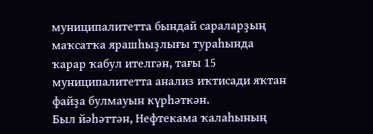муниципалитетта бындай сараларҙың маҡсатҡа ярашһыҙлығы тураһында ҡарар ҡабул ителгән, тағы 15 муниципалитетта анализ иҡтисади яҡтан файҙа булмауын күрһәткән.
Был йәһәттән, Нефтекама ҡалаһының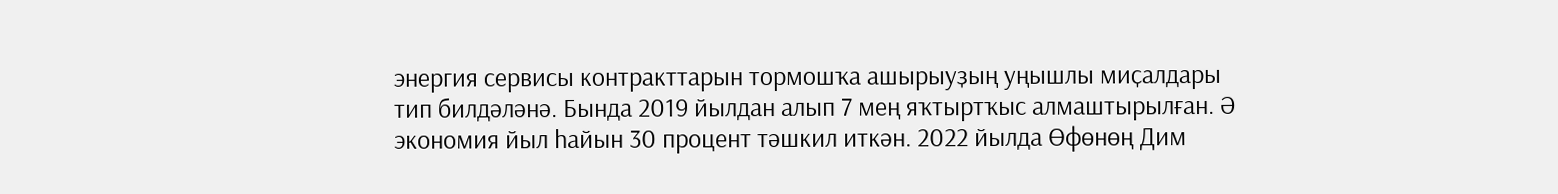энергия сервисы контракттарын тормошҡа ашырыуҙың уңышлы миҫалдары тип билдәләнә. Бында 2019 йылдан алып 7 мең яҡтыртҡыс алмаштырылған. Ә экономия йыл һайын 30 процент тәшкил иткән. 2022 йылда Өфөнөң Дим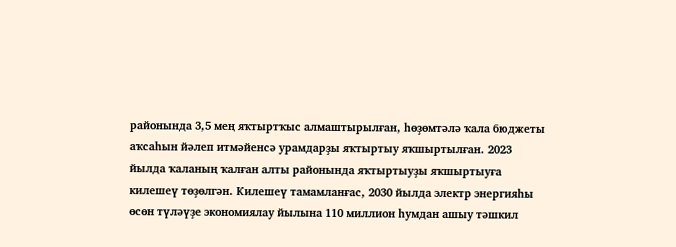районында 3,5 мең яҡтыртҡыс алмаштырылған, һөҙөмтәлә ҡала бюджеты аҡсаһын йәлеп итмәйенсә урамдарҙы яҡтыртыу яҡшыртылған. 2023 йылда ҡаланың ҡалған алты районында яҡтыртыуҙы яҡшыртыуға килешеү төҙөлгән. Килешеү тамамланғас, 2030 йылда электр энергияһы өсөн түләүҙе экономиялау йылына 110 миллион һумдан ашыу тәшкил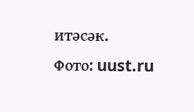итәсәк.
Фото: uust.ru